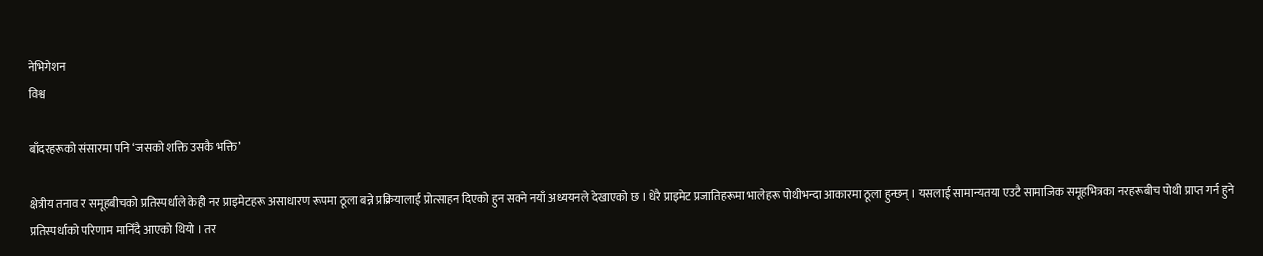नेभिगेशन
विश्व

बाँदरहरूको संसारमा पनि ‘जसको शक्ति उसकै भक्ति’

क्षेत्रीय तनाव र समूहबीचको प्रतिस्पर्धाले केही नर प्राइमेटहरू असाधारण रूपमा ठूला बन्ने प्रक्रियालाई प्रोत्साहन दिएको हुन सक्ने नयाँ अध्ययनले देखाएको छ । धेरै प्राइमेट प्रजातिहरूमा भालेहरू पोथीभन्दा आकारमा ठूला हुन्छन् । यसलाई सामान्यतया एउटै सामाजिक समूहभित्रका नरहरूबीच पोथी प्राप्त गर्न हुने प्रतिस्पर्धाको परिणाम मानिँदै आएको थियो । तर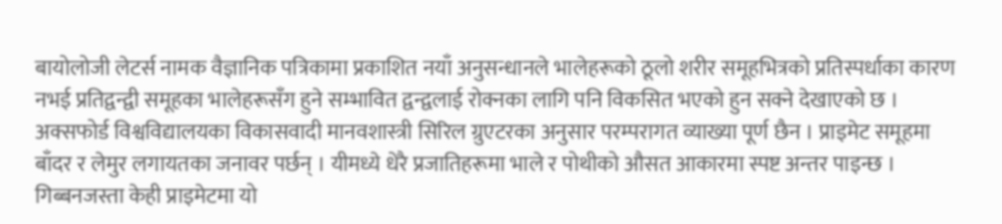बायोलोजी लेटर्स नामक वैज्ञानिक पत्रिकामा प्रकाशित नयाँ अनुसन्धानले भालेहरूको ठूलो शरीर समूहभित्रको प्रतिस्पर्धाका कारण नभई प्रतिद्वन्द्वी समूहका भालेहरूसँग हुने सम्भावित द्वन्द्वलाई रोक्नका लागि पनि विकसित भएको हुन सक्ने देखाएको छ ।
अक्सफोर्ड विश्वविद्यालयका विकासवादी मानवशास्त्री सिरिल ग्रुएटरका अनुसार परम्परागत व्याख्या पूर्ण छैन । प्राइमेट समूहमा बाँदर र लेमुर लगायतका जनावर पर्छन् । यीमध्ये धेरै प्रजातिहरूमा भाले र पोथीको औसत आकारमा स्पष्ट अन्तर पाइन्छ । गिब्बनजस्ता केही प्राइमेटमा यो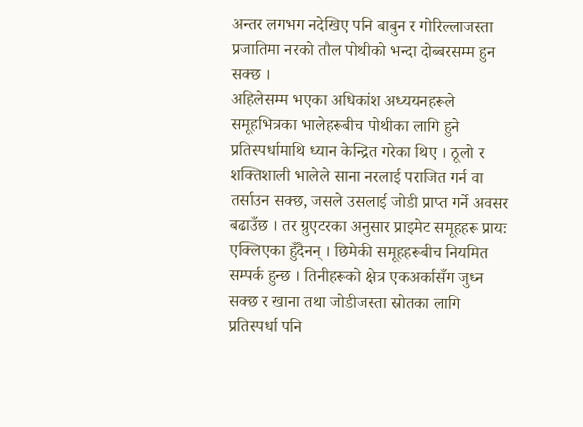अन्तर लगभग नदेखिए पनि बाबुन र गोरिल्लाजस्ता प्रजातिमा नरको तौल पोथीको भन्दा दोब्बरसम्म हुन सक्छ ।
अहिलेसम्म भएका अधिकांश अध्ययनहरूले समूहभित्रका भालेहरूबीच पोथीका लागि हुने प्रतिस्पर्धामाथि ध्यान केन्द्रित गरेका थिए । ठूलो र शक्तिशाली भालेले साना नरलाई पराजित गर्न वा तर्साउन सक्छ, जसले उसलाई जोडी प्राप्त गर्ने अवसर बढाउँछ । तर ग्रुएटरका अनुसार प्राइमेट समूहहरू प्रायः एक्लिएका हुँदैनन् । छिमेकी समूहहरूबीच नियमित सम्पर्क हुन्छ । तिनीहरूको क्षेत्र एकअर्कासँग जुध्न सक्छ र खाना तथा जोडीजस्ता स्रोतका लागि प्रतिस्पर्धा पनि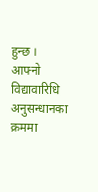हुन्छ ।
आफ्नो विद्यावारिधि अनुसन्धानका क्रममा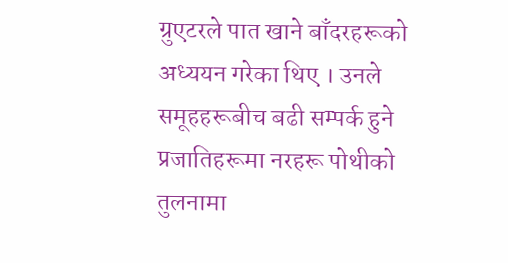ग्रुएटरले पात खाने बाँदरहरूको अध्ययन गरेका थिए । उनले समूहहरूबीच बढी सम्पर्क हुने प्रजातिहरूमा नरहरू पोथीको तुलनामा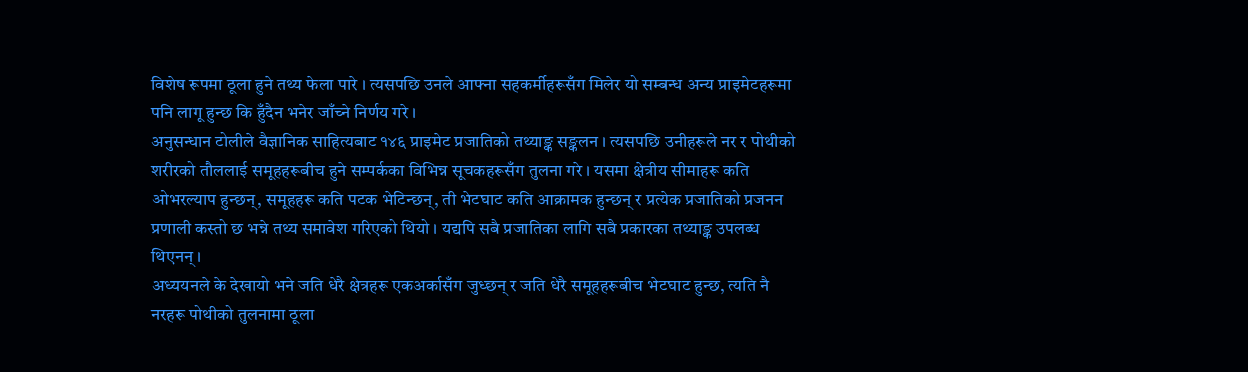विशेष रूपमा ठूला हुने तथ्य फेला पारे । त्यसपछि उनले आफ्ना सहकर्मीहरूसँग मिलेर यो सम्बन्ध अन्य प्राइमेटहरूमा पनि लागू हुन्छ कि हुँदैन भनेर जाँच्ने निर्णय गरे ।
अनुसन्धान टोलीले वैज्ञानिक साहित्यबाट १४६ प्राइमेट प्रजातिको तथ्याङ्क सङ्कलन । त्यसपछि उनीहरूले नर र पोथीको शरीरको तौललाई समूहहरूबीच हुने सम्पर्कका विभिन्न सूचकहरूसँग तुलना गरे । यसमा क्षेत्रीय सीमाहरू कति ओभरल्याप हुन्छन्, समूहहरू कति पटक भेटिन्छन्, ती भेटघाट कति आक्रामक हुन्छन् र प्रत्येक प्रजातिको प्रजनन प्रणाली कस्तो छ भन्ने तथ्य समावेश गरिएको थियो । यद्यपि सबै प्रजातिका लागि सबै प्रकारका तथ्याङ्क उपलब्ध थिएनन् ।
अध्ययनले के देखायो भने जति धेरै क्षेत्रहरू एकअर्कासँग जुध्छन् र जति धेरै समूहहरूबीच भेटघाट हुन्छ, त्यति नै नरहरू पोथीको तुलनामा ठूला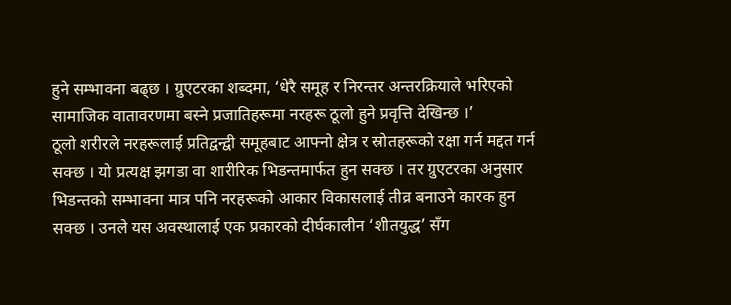हुने सम्भावना बढ्छ । ग्रुएटरका शब्दमा, ‘धेरै समूह र निरन्तर अन्तरक्रियाले भरिएको सामाजिक वातावरणमा बस्ने प्रजातिहरूमा नरहरू ठूलो हुने प्रवृत्ति देखिन्छ ।’
ठूलो शरीरले नरहरूलाई प्रतिद्वन्द्वी समूहबाट आफ्नो क्षेत्र र स्रोतहरूको रक्षा गर्न मद्दत गर्न सक्छ । यो प्रत्यक्ष झगडा वा शारीरिक भिडन्तमार्फत हुन सक्छ । तर ग्रुएटरका अनुसार भिडन्तको सम्भावना मात्र पनि नरहरूको आकार विकासलाई तीव्र बनाउने कारक हुन सक्छ । उनले यस अवस्थालाई एक प्रकारको दीर्घकालीन ‘शीतयुद्ध’ सँग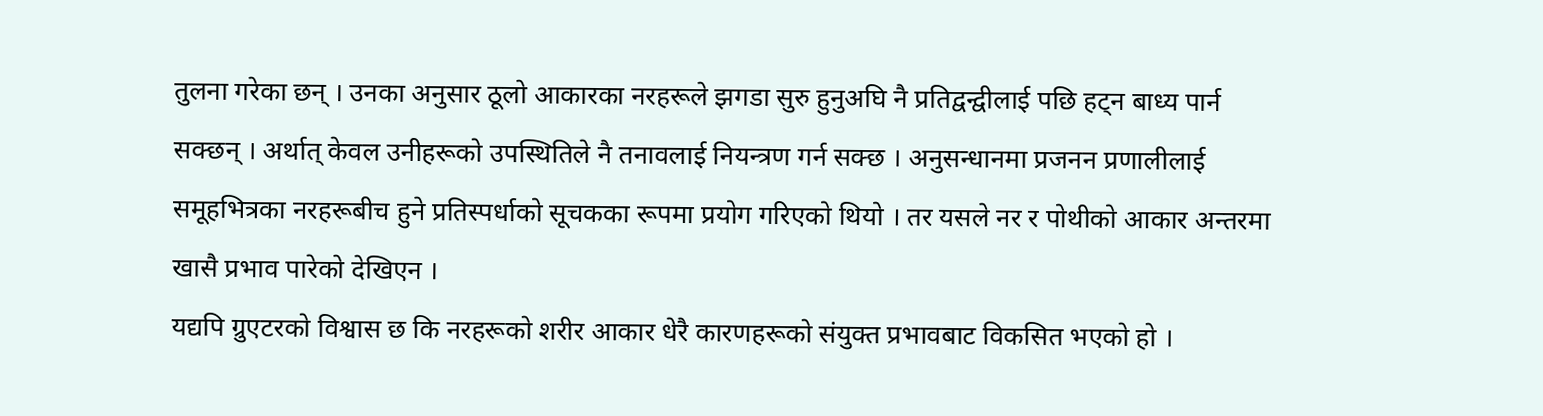तुलना गरेका छन् । उनका अनुसार ठूलो आकारका नरहरूले झगडा सुरु हुनुअघि नै प्रतिद्वन्द्वीलाई पछि हट्न बाध्य पार्न सक्छन् । अर्थात् केवल उनीहरूको उपस्थितिले नै तनावलाई नियन्त्रण गर्न सक्छ । अनुसन्धानमा प्रजनन प्रणालीलाई समूहभित्रका नरहरूबीच हुने प्रतिस्पर्धाको सूचकका रूपमा प्रयोग गरिएको थियो । तर यसले नर र पोथीको आकार अन्तरमा खासै प्रभाव पारेको देखिएन ।
यद्यपि ग्रुएटरको विश्वास छ कि नरहरूको शरीर आकार धेरै कारणहरूको संयुक्त प्रभावबाट विकसित भएको हो ।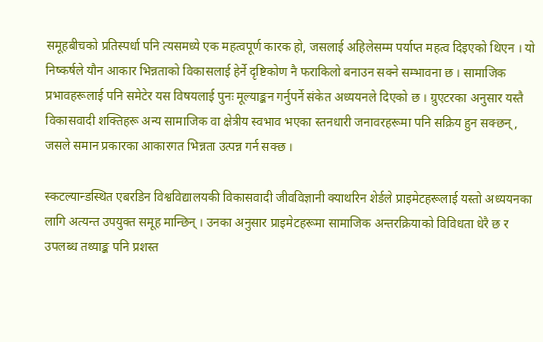समूहबीचको प्रतिस्पर्धा पनि त्यसमध्ये एक महत्वपूर्ण कारक हो, जसलाई अहिलेसम्म पर्याप्त महत्व दिइएको थिएन । यो निष्कर्षले यौन आकार भिन्नताको विकासलाई हेर्ने दृष्टिकोण नै फराकिलो बनाउन सक्ने सम्भावना छ । सामाजिक प्रभावहरूलाई पनि समेटेर यस विषयलाई पुनः मूल्याङ्कन गर्नुपर्ने संकेत अध्ययनले दिएको छ । ग्रुएटरका अनुसार यस्तै विकासवादी शक्तिहरू अन्य सामाजिक वा क्षेत्रीय स्वभाव भएका स्तनधारी जनावरहरूमा पनि सक्रिय हुन सक्छन्, जसले समान प्रकारका आकारगत भिन्नता उत्पन्न गर्न सक्छ ।

स्कटल्यान्डस्थित एबरडिन विश्वविद्यालयकी विकासवादी जीवविज्ञानी क्याथरिन शेर्डले प्राइमेटहरूलाई यस्तो अध्ययनका लागि अत्यन्त उपयुक्त समूह मान्छिन् । उनका अनुसार प्राइमेटहरूमा सामाजिक अन्तरक्रियाको विविधता धेरै छ र उपलब्ध तथ्याङ्क पनि प्रशस्त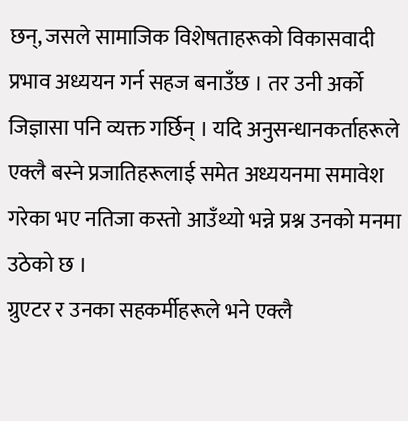छन्, जसले सामाजिक विशेषताहरूको विकासवादी प्रभाव अध्ययन गर्न सहज बनाउँछ । तर उनी अर्को जिज्ञासा पनि व्यक्त गर्छिन् । यदि अनुसन्धानकर्ताहरूले एक्लै बस्ने प्रजातिहरूलाई समेत अध्ययनमा समावेश गरेका भए नतिजा कस्तो आउँथ्यो भन्ने प्रश्न उनको मनमा उठेको छ ।
ग्रुएटर र उनका सहकर्मीहरूले भने एक्लै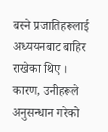बस्ने प्रजातिहरूलाई अध्ययनबाट बाहिर राखेका थिए । कारण, उनीहरूले अनुसन्धान गरेको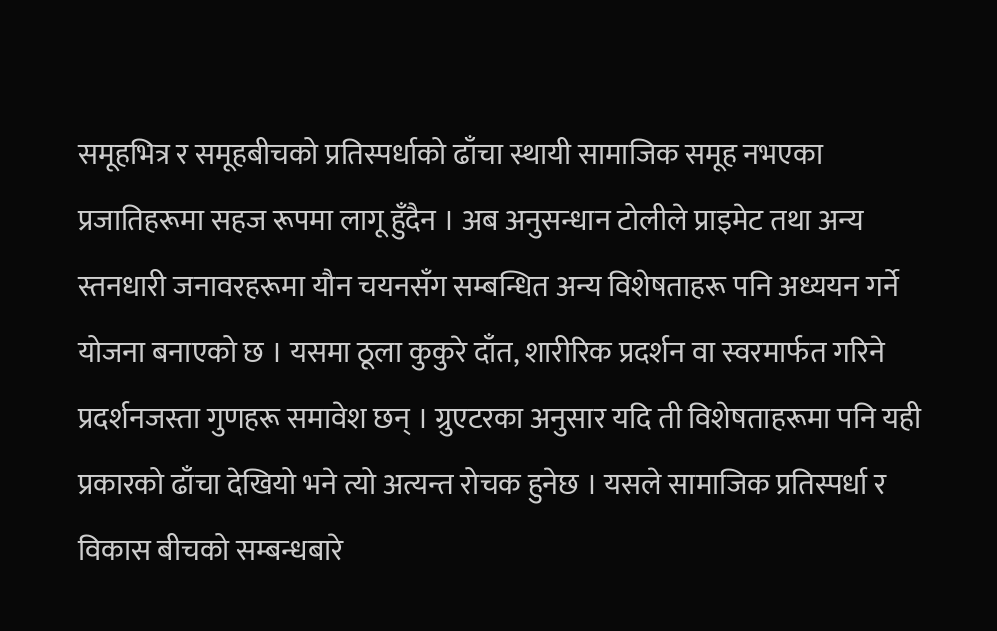समूहभित्र र समूहबीचको प्रतिस्पर्धाको ढाँचा स्थायी सामाजिक समूह नभएका प्रजातिहरूमा सहज रूपमा लागू हुँदैन । अब अनुसन्धान टोलीले प्राइमेट तथा अन्य स्तनधारी जनावरहरूमा यौन चयनसँग सम्बन्धित अन्य विशेषताहरू पनि अध्ययन गर्ने योजना बनाएको छ । यसमा ठूला कुकुरे दाँत, शारीरिक प्रदर्शन वा स्वरमार्फत गरिने प्रदर्शनजस्ता गुणहरू समावेश छन् । ग्रुएटरका अनुसार यदि ती विशेषताहरूमा पनि यही प्रकारको ढाँचा देखियो भने त्यो अत्यन्त रोचक हुनेछ । यसले सामाजिक प्रतिस्पर्धा र विकास बीचको सम्बन्धबारे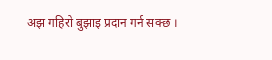अझ गहिरो बुझाइ प्रदान गर्न सक्छ ।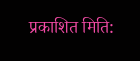प्रकाशित मिति: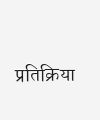प्रतिक्रिया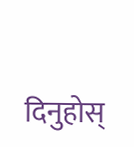दिनुहोस्